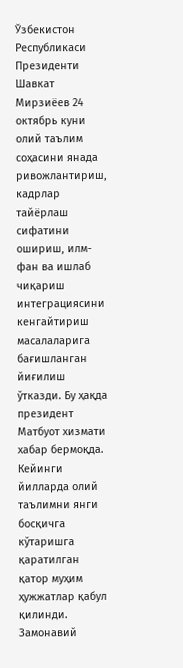Ўзбекистон Республикаси Президенти Шавкат Мирзиёев 24 октябрь куни олий таълим соҳасини янада ривожлантириш, кадрлар тайёрлаш сифатини ошириш, илм-фан ва ишлаб чиқариш интеграциясини кенгайтириш масалаларига бағишланган йиғилиш ўтказди. Бу ҳақда президент Матбуот хизмати хабар бермоқда.
Кейинги йилларда олий таълимни янги босқичга кўтаришга қаратилган қатор муҳим ҳужжатлар қабул қилинди. Замонавий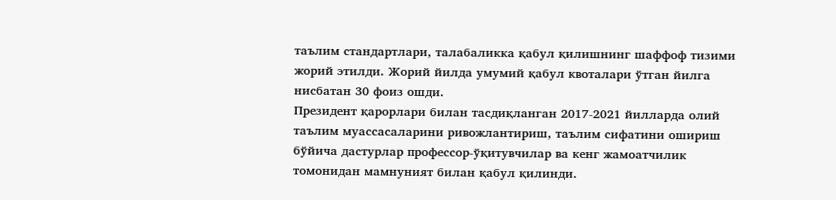таълим стандартлари, талабаликка қабул қилишнинг шаффоф тизими жорий этилди. Жорий йилда умумий қабул квоталари ўтган йилга нисбатан 30 фоиз ошди.
Президент қарорлари билан тасдиқланган 2017-2021 йилларда олий таълим муассасаларини ривожлантириш, таълим сифатини ошириш бўйича дастурлар профессор-ўқитувчилар ва кенг жамоатчилик томонидан мамнуният билан қабул қилинди.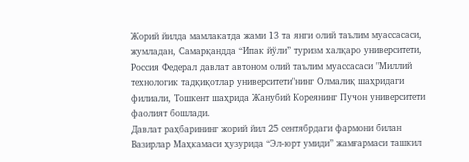Жорий йилда мамлакатда жами 13 та янги олий таълим муассасаси, жумладан, Самарқандда “Ипак йўли” туризм халқаро университети, Россия Федерал давлат автоном олий таълим муассасаси "Миллий технологик тадқиқотлар университети"нинг Олмалиқ шаҳридаги филиали, Тошкент шаҳрида Жанубий Кореянинг Пучон университети фаолият бошлади.
Давлат раҳбарининг жорий йил 25 сентябрдаги фармони билан Вазирлар Маҳкамаси ҳузурида “Эл-юрт умиди” жамғармаси ташкил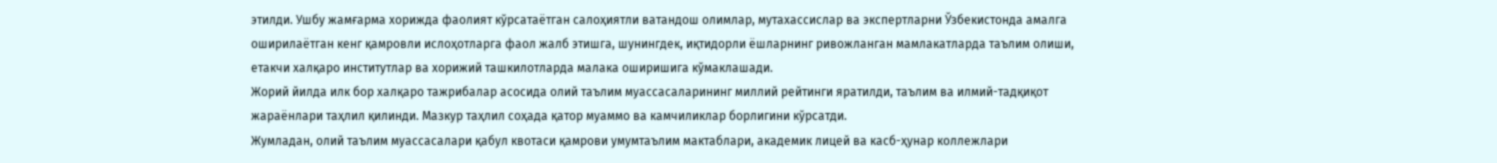этилди. Ушбу жамғарма хорижда фаолият кўрсатаётган салоҳиятли ватандош олимлар, мутахассислар ва экспертларни Ўзбекистонда амалга оширилаётган кенг қамровли ислоҳотларга фаол жалб этишга, шунингдек, иқтидорли ёшларнинг ривожланган мамлакатларда таълим олиши, етакчи халқаро институтлар ва хорижий ташкилотларда малака оширишига кўмаклашади.
Жорий йилда илк бор халқаро тажрибалар асосида олий таълим муассасаларининг миллий рейтинги яратилди, таълим ва илмий-тадқиқот жараёнлари таҳлил қилинди. Мазкур таҳлил соҳада қатор муаммо ва камчиликлар борлигини кўрсатди.
Жумладан, олий таълим муассасалари қабул квотаси қамрови умумтаълим мактаблари, академик лицей ва касб-ҳунар коллежлари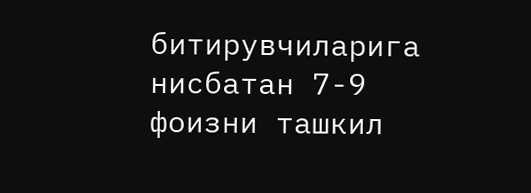битирувчиларига нисбатан 7-9 фоизни ташкил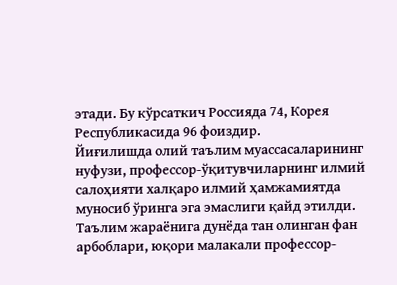этади. Бу кўрсаткич Россияда 74, Корея Республикасида 96 фоиздир.
Йиғилишда олий таълим муассасаларининг нуфузи, профессор-ўқитувчиларнинг илмий салоҳияти халқаро илмий ҳамжамиятда муносиб ўринга эга эмаслиги қайд этилди. Таълим жараёнига дунёда тан олинган фан арбоблари, юқори малакали профессор-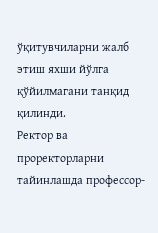ўқитувчиларни жалб этиш яхши йўлга қўйилмагани танқид қилинди.
Ректор ва проректорларни тайинлашда профессор-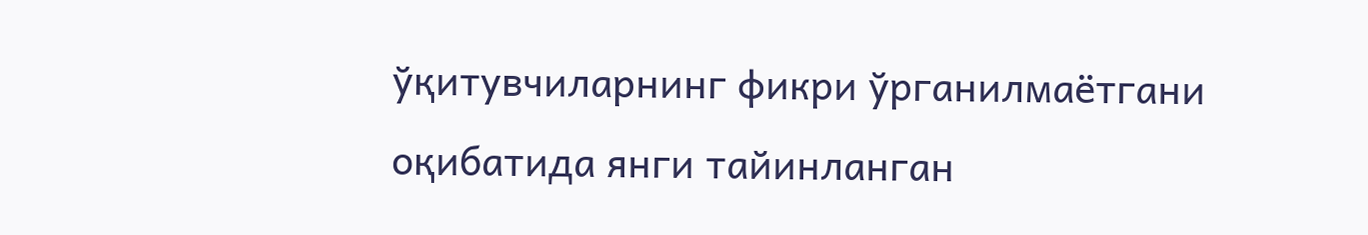ўқитувчиларнинг фикри ўрганилмаётгани оқибатида янги тайинланган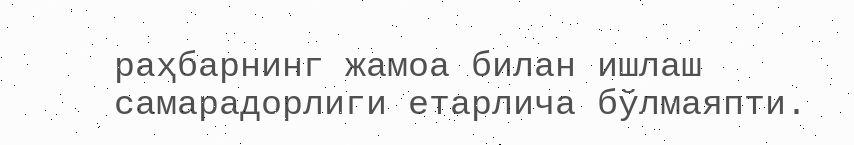раҳбарнинг жамоа билан ишлаш самарадорлиги етарлича бўлмаяпти.